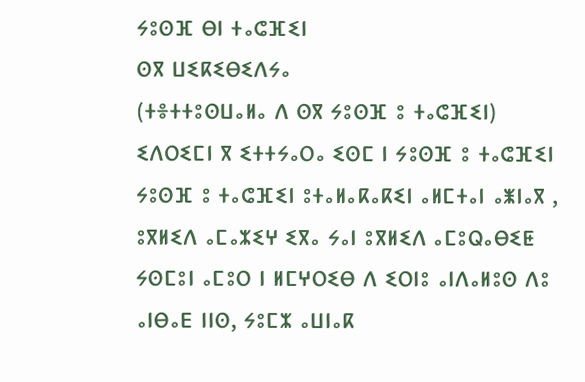ⵢⵓⵙⴼ ⴱⵏ ⵜⴰⵛⴼⵉⵏ
ⵙⴳ ⵡⵉⴽⵉⴱⵉⴷⵢⴰ
(ⵜⴻⵜⵜⵓⵙⵡⴰⵍⴰ ⴷ ⵙⴳ ⵢⵓⵙⴼ ⵓ ⵜⴰⵛⴼⵉⵏ)
ⵉⴷⵔⵉⵎⵏ ⴳ ⵉⵜⵜⵢⴰⵔⴰ ⵉⵙⵎ ⵏ ⵢⵓⵙⴼ ⵓ ⵜⴰⵛⴼⵉⵏ
ⵢⵓⵙⴼ ⵓ ⵜⴰⵛⴼⵉⵏ ⵓⵜⴰⵍⴰⴽⴰⴽⵉⵏ ⴰⵍⵎⵜⴰⵏ ⴰⵥⵏⴰⴳ , ⵓⴳⵍⵉⴷ ⴰⵎⴰⵣⵉⵖ ⵉⴳⴰ ⵢⴰⵏ ⵓⴳⵍⵉⴷ ⴰⵎⵓⵕⴰⴱⵉⵟ ⵢⵙⵎⵓⵏ ⴰⵎⵓⵔ ⵏ ⵍⵎⵖⵔⵉⴱ ⴷ ⵉⵔⵏⵓ ⴰⵏⴷⴰⵍⵓⵙ ⴷⵓ ⴰⵏⴱⴰⴹ ⵏⵏⵙ, ⵢⵓⵎⵣ ⴰⵡⵏⴰⴽ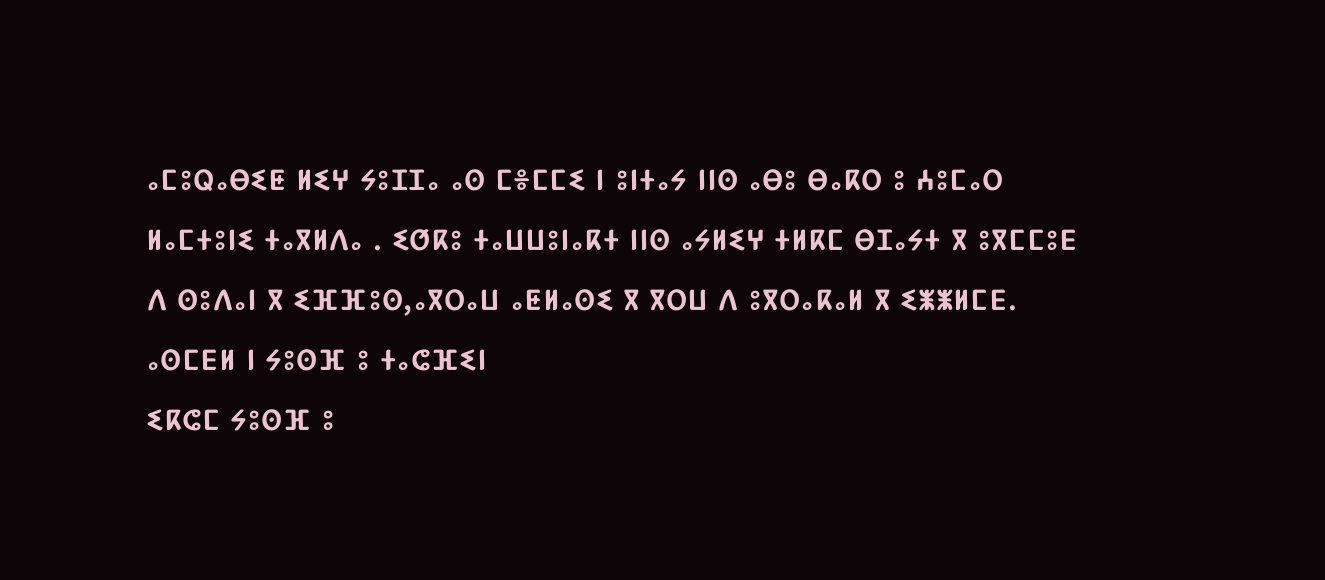ⴰⵎⵓⵕⴰⴱⵉⵟ ⵍⵉⵖ ⵢⵓⵊⵊⴰ ⴰⵙ ⵎⴻⵎⵎⵉ ⵏ ⵓⵏⵜⴰⵢ ⵏⵏⵙ ⴰⴱⵓ ⴱⴰⴽⵔ ⵓ ⵄⵓⵎⴰⵔ ⵍⴰⵎⵜⵓⵏⵉ ⵜⴰⴳⵍⴷⴰ . ⵉⵚⴽⵓ ⵜⴰⵡⵡⵓⵏⴰⴽⵜ ⵏⵏⵙ ⴰⵢⵍⵉⵖ ⵜⵍⴽⵎ ⴱⵊⴰⵢⵜ ⴳ ⵓⴳⵎⵎⵓⴹ ⴷ ⵙⵓⴷⴰⵏ ⴳ ⵉⴼⴼⵓⵙ,ⴰⴳⵔⴰⵡ ⴰⵟⵍⴰⵙⵉ ⴳ ⴳⵔⵡ ⴷ ⵓⴳⵔⴰⴽⴰⵍ ⴳ ⵉⵥⵥⵍⵎⴹ.
ⴰⵙⵎⴹⵍ ⵏ ⵢⵓⵙⴼ ⵓ ⵜⴰⵛⴼⵉⵏ
ⵉⴽⵛⵎ ⵢⵓⵙⴼ ⵓ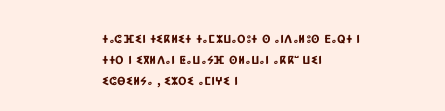ⵜⴰⵛⴼⵉⵏ ⵜⵉⴽⵍⵉⵜ ⵜⴰⵎⵣⵡⴰⵔⵓⵜ ⵙ ⴰⵏⴷⴰⵍⵓⵙ ⴹⴰⵕⵜ ⵏ ⵜⵜⵔ ⵏ ⵉⴳⵍⴷⴰⵏ ⵟⴰⵡⴰⵢⴼ ⵙⵍⴰⵡⴰⵏ ⴰⴽⴽⵯ ⵡⵉⵏ ⵉⵛⴱⵉⵍⵢⴰ , ⵉⵣⵔⵉ ⴰⵎⵏⵖⵉ ⵏ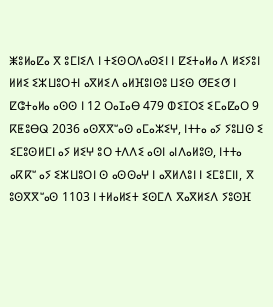ⵥⵓⵍⴰⵇⴰ ⴳ ⵓⵎⵏⵉⴷ ⵏ ⵜⵉⵙⵔⴷⴰⵙⵉⵏ ⵏ ⵇⵉⵜⴰⵍⴰ ⴷ ⵍⵉⵢⵓⵏ ⵍⵍⵉ ⵉⵣⵡⵓⵔⵜⵏ ⴰⴳⵍⵉⴷ ⴰⵍⴼⵓⵏⵙⵓ ⵡⵉⵙ ⵚⴹⵉⵚ ⵏ ⵇⵛⵜⴰⵍⴰ ⴰⵙⵙ ⵏ 12 ⵔⴰⵊⴰⴱ 479 ⵀⵉⵊⵔⵉ ⵉⵎⴰⵇⴰⵔ 9 ⴽⵟⵓⴱⵕ 2036 ⴰⵙⴳⴳⵯⴰⵙ ⴰⵎⴰⵣⵉⵖ, ⵏⵜⵜⴰ ⴰⵢ ⵢⵓⵡⵙ ⵉ ⵉⵎⵓⵙⵍⵎⵏ ⴰⵢ ⵍⵉⵖ ⵓⵔ ⵜⴷⴷⵉ ⴰⵙⵏ ⴰⵏⴷⴰⵍⵓⵙ, ⵏⵜⵜⴰ ⴰⴽⴽⵯ ⴰⵢ ⵉⵣⵡⵓⵔⵏ ⵙ ⴰⵙⵙⴰⵖ ⵏ ⴰⴳⵍⴷⵓⵏ ⵏ ⵉⵎⵓⵎⵏⵏ, ⴳ ⵓⵙⴳⴳⵯⴰⵙ 1103 ⵏ ⵜⵍⴰⵍⵉⵜ ⵉⵙⵎⴷ ⴳⴰⴳⵍⵉⴷ ⵢⵓⵙⴼ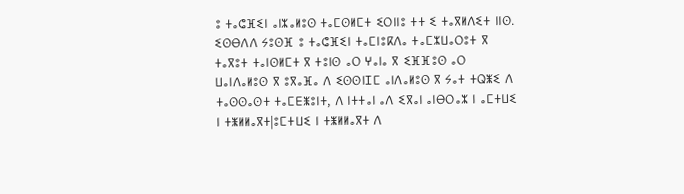ⵓ ⵜⴰⵛⴼⵉⵏ ⴰⵏⵣⴰⵍⵓⵙ ⵜⴰⵎⵙⵍⵎⵜ ⵉⵔⵏⵏⵓ ⵜⵜ ⵉ ⵜⴰⴳⵍⴷⵉⵜ ⵏⵏⵙ.
ⵉⵙⴱⴷⴷ ⵢⵓⵙⴼ ⵓ ⵜⴰⵛⴼⵉⵏ ⵜⴰⵎⵏⵓⴽⴷⴰ ⵜⴰⵎⵣⵡⴰⵔⵓⵜ ⴳ ⵜⴰⴳⵓⵜ ⵜⴰⵏⵙⵍⵎⵜ ⴳ ⵜⵓⵏⵙ ⴰⵔ ⵖⴰⵏⴰ ⴳ ⵉⴼⴼⵓⵙ ⴰⵔ ⵡⴰⵏⴷⴰⵍⵓⵙ ⴳ ⵓⴳⴰⴼⴰ ⴷ ⵉⵙⵙⵏⵊⵎ ⴰⵏⴷⴰⵍⵓⵙ ⴳ ⵢⴰⵜ ⵜⵕⵥⵉ ⴷ ⵜⴰⵙⵙⴰⵙⵜ ⵜⴰⵎⴹⵥⵓⵏⵜ, ⴷ ⵏⵜⵜⴰⵏ ⴰⴷ ⵉⴳⴰⵏ ⴰⵏⴱⵔⴰⵣ ⵏ ⴰⵎⵜⵡⵉ ⵏ ⵜⵥⵍⵍⴰⴳⵜ|ⵓⵎⵜⵡⵉ ⵏ ⵜⵥⵍⵍⴰⴳⵜ ⴷ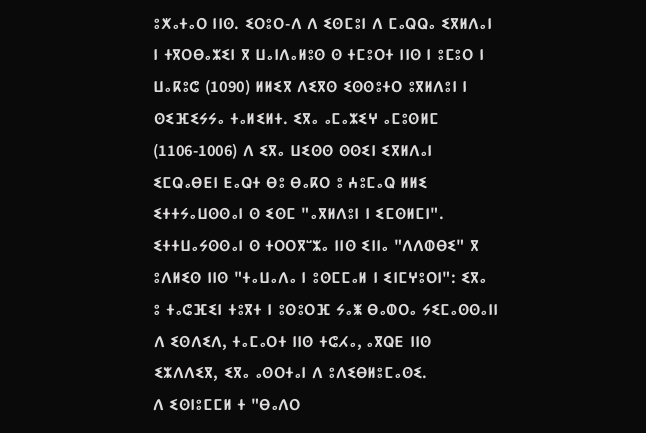ⵓⵅⴰⵜⴰⵔ ⵏⵏⵙ. ⵉⵔⵓⵔ-ⴷ ⴷ ⵉⵙⵎⵓⵏ ⴷ ⵎⴰⵕⵕⴰ ⵉⴳⵍⴷⴰⵏ ⵏ ⵜⴳⵔⴱⴰⵣⵉⵏ ⴳ ⵡⴰⵏⴷⴰⵍⵓⵙ ⵙ ⵜⵎⵓⵔⵜ ⵏⵏⵙ ⵏ ⵓⵎⵓⵔ ⵏ ⵡⴰⴽⵓⵛ (1090) ⵍⵍⵉⴳ ⴷⵉⴳⵙ ⵉⵙⵙⵓⵜⵔ ⵓⴳⵍⴷⵓⵏ ⵏ ⵙⵉⴼⵉⵢⵢⴰ ⵜⴰⵍⵉⵍⵜ. ⵉⴳⴰ ⴰⵎⴰⵣⵉⵖ ⴰⵎⵓⵙⵍⵎ (1106-1006) ⴷ ⵉⴳⴰ ⵡⵉⵙⵙ ⵙⵙⵉⵏ ⵉⴳⵍⴷⴰⵏ ⵉⵎⵕⴰⴱⴹⵏ ⴹⴰⵕⵜ ⴱⵓ ⴱⴰⴽⵔ ⵓ ⵄⵓⵎⴰⵕ ⵍⵍⵉ ⵉⵜⵜⵢⴰⵡⵙⵙⴰⵏ ⵙ ⵉⵙⵎ "ⴰⴳⵍⴷⵓⵏ ⵏ ⵉⵎⵙⵍⵎⵏ".
ⵉⵜⵜⵡⴰⵢⵙⵙⴰⵏ ⵙ ⵜⵔⵔⴳⵯⵣⴰ ⵏⵏⵙ ⵉⵏⵏⴰ "ⴷⴷⵀⴱⵉ" ⴳ ⵓⴷⵍⵉⵙ ⵏⵏⵙ "ⵜⴰⵡⴰⴷⴰ ⵏ ⵓⵙⵎⵎⴰⵍ ⵏ ⵉⵏⵎⵖⵓⵔⵏ": ⵉⴳⴰ ⵓ ⵜⴰⵛⴼⵉⵏ ⵜⵓⴳⵜ ⵏ ⵓⵙⵓⵔⴼ ⵢⴰⵥ ⴱⴰⵀⵔⴰ ⵢⵉⵎⴰⵙⵙⴰⵏⵏ ⴷ ⵉⵙⴷⵉⴷ, ⵜⴰⵎⴰⵔⵜ ⵏⵏⵙ ⵜⵛⵃⴰ, ⴰⴳⵕⴹ ⵏⵏⵙ ⵉⵣⴷⴷⵉⴳ, ⵉⴳⴰ ⴰⵙⵔⵜⴰⵏ ⴷ ⵓⴷⵉⴱⵍⵓⵎⴰⵙⵉ.
ⴷ ⵉⵙⵏⵓⵎⵎⵍ ⵜ "ⴱⴰⴷⵔ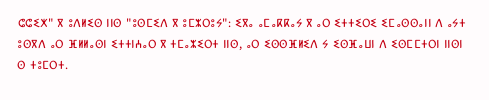ⵛⵛⵉⵅ" ⴳ ⵓⴷⵍⵉⵙ ⵏⵏⵙ "ⵓⵙⵎⵉⴷ ⴳ ⵓⵎⵣⵔⵓⵢ": ⵉⴳⴰ ⴰⵎⴰⴽⴽⴰⵢ ⴳ ⴰⵔ ⵉⵜⵜⵉⵔⵉ ⵉⵎⴰⵙⵙⴰⵏⵏ ⴷ ⴰⵢⵜ ⵓⵙⴳⴷ ⴰⵔ ⴼⵍⵍⴰⵙⵏ ⵉⵜⵜⵏⵄⴰⵔ ⴳ ⵜⵎⴰⵣⵉⵔⵜ ⵏⵏⵙ, ⴰⵔ ⵉⵙⵙⴼⵍⵉⴷ ⵢ ⵉⵙⴼⴰⵡⵏ ⴷ ⵉⵙⵎⵎⵜⵔⵏ ⵏⵏⵙⵏ ⵙ ⵜⵓⵎⵔⵜ.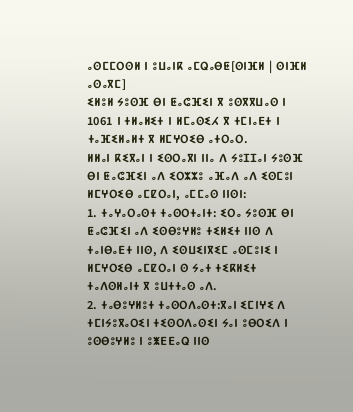ⴰⵙⵎⵎⵔⵙⵍ ⵏ ⵓⵡⴰⵏⴽ ⴰⵎⵕⴰⴱⵟ[ⵙⵏⴼⵍ | ⵙⵏⴼⵍ ⴰⵙⴰⴳⵎ]
ⵉⵍⵓⵍ ⵢⵓⵙⴼ ⴱⵏ ⵟⴰⵛⴼⵉⵏ ⴳ ⵓⵙⴳⴳⵡⴰⵙ ⵏ 1061 ⵏ ⵜⵍⴰⵍⵉⵜ ⵏ ⵍⵎⴰⵙⵉⵃ ⴳ ⵜⵎⵏⴰⴹⵜ ⵏ ⵜⴰⴼⵉⵍⴰⵍⵜ ⴳ ⵍⵎⵖⵔⵉⴱ ⴰⵜⵔⴰⵔ.
ⵍⵍⴰⵏ ⴽⵉⴳⴰⵏ ⵏ ⵉⵙⵔⴰⴳⵏ ⵏⵏⴰ ⴷ ⵢⵓⵊⵊⴰⵏ ⵢⵓⵙⴼ ⴱⵏ ⵟⴰⵛⴼⵉⵏ ⴰⴷ ⵉⵔⵣⵣⵓ ⴰⴼⴰⴷ ⴰⴷ ⵉⵙⵎⵓⵏ ⵍⵎⵖⵔⵉⴱ ⴰⵎⵇⵔⴰⵏ, ⴰⵎⵎⴰⵙ ⵏⵏⵙⵏ:
1. ⵜⴰⵖⴰⵔⴰⵙⵜ ⵜⴰⵙⵔⵜⴰⵏⵜ: ⵉⵔⴰ ⵢⵓⵙⴼ ⴱⵏ ⵟⴰⵛⴼⵉⵏ ⴰⴷ ⵉⵙⴱⵓⵖⵍⵓ ⵜⵉⵍⵉⵜ ⵏⵏⵙ ⴷ ⵜⴰⵏⴱⴰⴹⵜ ⵏⵏⵙ, ⴷ ⵉⵙⵡⵉⵏⴳⵉⵎ ⴰⵙⵎⵓⵏⵉ ⵏ ⵍⵎⵖⵔⵉⴱ ⴰⵎⵇⵔⴰⵏ ⵙ ⵢⴰⵜ ⵜⵉⴽⵍⵉⵜ ⵜⴰⴷⵙⵍⴰⵏⵜ ⴳ ⵓⵡⵜⵜⴰⵙ ⴰⴷ.
2. ⵜⴰⴱⵓⵖⵍⵓⵜ ⵜⴰⵙⵔⴷⴰⵙⵜ:ⴳⴰⵏ ⵉⵎⵏⵖⵉ ⴷ ⵜⵎⵏⵢⵓⴳⴰⵔⵉⵏ ⵜⵉⵙⵔⴷⴰⵙⵉⵏ ⵢⴰⵏ ⵓⴱⵔⵉⴷ ⵏ ⵓⵙⴱⵓⵖⵍⵓ ⵏ ⵓⵥⴹⴹⴰⵕ ⵏⵏⵙ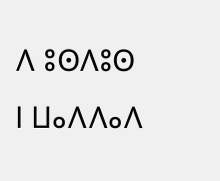ⴷ ⵓⵙⴷⵓⵙ ⵏ ⵡⴰⴷⴷⴰⴷ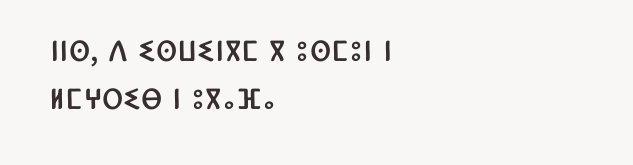ⵏⵏⵙ, ⴷ ⵉⵙⵡⵉⵏⴳⵎ ⴳ ⵓⵙⵎⵓⵏ ⵏ ⵍⵎⵖⵔⵉⴱ ⵏ ⵓⴳⴰⴼⴰ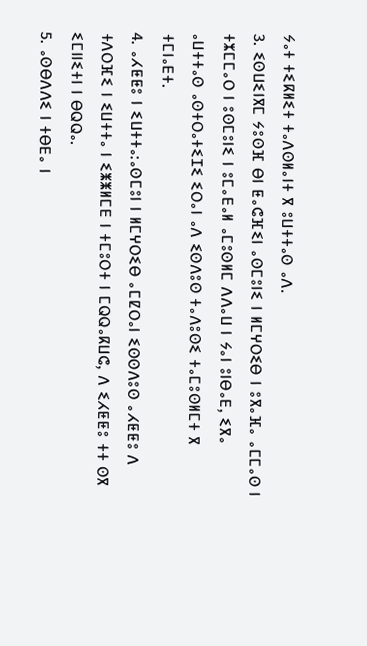ⵢⴰⵜ ⵜⵉⴽⵍⵉⵜ ⵜⴰⴷⵙⵍⴰⵏⵜ ⴳ ⵓⵡⵜⵜⴰⵙ ⴰⴷ.
3. ⵉⵙⵡⵉⵏⴳⵎ ⵢⵓⵙⴼ ⴱⵏ ⵟⴰⵛⴼⵉⵏ ⴰⵙⵎⵓⵏⵉ ⵏ ⵍⵎⵖⵔⵉⴱ ⵏ ⵓⴳⴰⴼⴰ ⴰⵎⵎⴰⵙ ⵏ ⵜⵣⵎⵎⴰⵔ ⵏ ⵓⵙⵎⵓⵏⵉ ⵏ ⵓⵎⴰⴹⴰⵍ ⴰⵎⵓⵙⵍⵎ ⴷⴷⴰⵡ ⵏ ⵢⴰⵏ ⵓⵏⴱⴰⴹ, ⵉⴳⴰ ⴰⵡⵜⵜⴰⵙ ⴰⵙⵜⵔⴰⵜⵉⵊⵉ ⵉⵔⴰⵏ ⴰⴷ ⵉⵙⴷⵓⵙ ⵜⴰⴷⵓⵙⵉ ⵜⴰⵎⵓⵙⵍⵎⵜ ⴳ ⵜⵎⵏⴰⴹⵜ.
4. ⴰⵃⵟⵟⵓ ⵏ ⵉⵡⵜⵜⴰ:ⴰⵙⵎⵓⵏ ⵏ ⵍⵎⵖⵔⵉⴱ ⴰⵎⵇⵔⴰⵏ ⵉⵙⵙⴷⵓⵙ ⴰⵃⵟⵟⵓ ⴷ ⵜⴷⵔⴼⵉ ⵏ ⵉⵡⵜⵜⴰ ⵏ ⵉⵥⵥⵍⵎⴹ ⵏ ⵜⵎⵓⵔⵜ ⵏ ⵎⵕⵕⴰⴽⵡⵛ, ⴷ ⵉⵃⵟⵟⵓ ⵜⵜ ⵙⴳ ⵉⵎⵏⵏⵉⵜⵏ ⵏ ⴱⵕⵕⴰ.
5. ⴰⵙⴱⴷⴷⵉ ⵏ ⵜⴱⴹⴰ ⵏ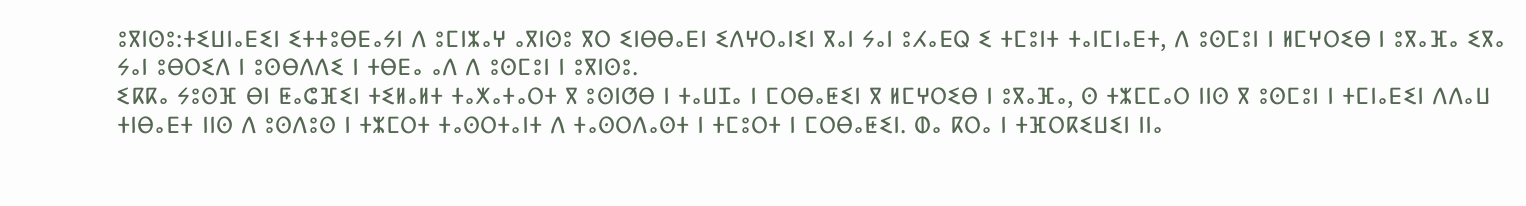ⵓⴳⵏⵙⵓ:ⵜⵉⵡⵏⴰⴹⵉⵏ ⵉⵜⵜⵓⴱⴹⴰⵢⵏ ⴷ ⵓⵎⵏⵣⴰⵖ ⴰⴳⵏⵙⵓ ⴳⵔ ⵉⵏⴱⴱⴰⴹⵏ ⵉⴷⵖⵔⴰⵏⵉⵏ ⴳⴰⵏ ⵢⴰⵏ ⵓⵃⴰⴹⵕ ⵉ ⵜⵎⵓⵏⵜ ⵜⴰⵏⵎⵏⴰⴹⵜ, ⴷ ⵓⵙⵎⵓⵏ ⵏ ⵍⵎⵖⵔⵉⴱ ⵏ ⵓⴳⴰⴼⴰ ⵉⴳⴰ ⵢⴰⵏ ⵓⴱⵔⵉⴷ ⵏ ⵓⵙⴱⴷⴷⵉ ⵏ ⵜⴱⴹⴰ ⴰⴷ ⴷ ⵓⵙⵎⵓⵏ ⵏ ⵓⴳⵏⵙⵓ.
ⵉⴽⴽⴰ ⵢⵓⵙⴼ ⴱⵏ ⵟⴰⵛⴼⵉⵏ ⵜⵉⵍⴰⵍⵜ ⵜⴰⵅⴰⵜⴰⵔⵜ ⴳ ⵓⵙⵏⵚⴱ ⵏ ⵜⴰⵡⵊⴰ ⵏ ⵎⵔⴱⴰⵟⵉⵏ ⴳ ⵍⵎⵖⵔⵉⴱ ⵏ ⵓⴳⴰⴼⴰ, ⵙ ⵜⵣⵎⵎⴰⵔ ⵏⵏⵙ ⴳ ⵓⵙⵎⵓⵏ ⵏ ⵜⵎⵏⴰⴹⵉⵏ ⴷⴷⴰⵡ ⵜⵏⴱⴰⴹⵜ ⵏⵏⵙ ⴷ ⵓⵙⴷⵓⵙ ⵏ ⵜⵣⵎⵔⵜ ⵜⴰⵙⵔⵜⴰⵏⵜ ⴷ ⵜⴰⵙⵔⴷⴰⵙⵜ ⵏ ⵜⵎⵓⵔⵜ ⵏ ⵎⵔⴱⴰⵟⵉⵏ. ⵀⴰ ⴽⵔⴰ ⵏ ⵜⴼⵔⴽⵉⵡⵉⵏ ⵏⵏⴰ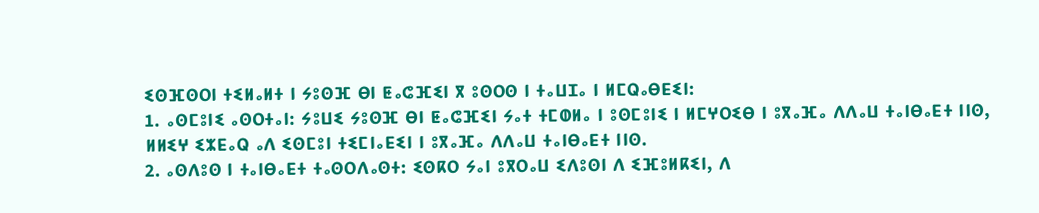ⵉⵙⴼⵙⵔⵏ ⵜⵉⵍⴰⵍⵜ ⵏ ⵢⵓⵙⴼ ⴱⵏ ⵟⴰⵛⴼⵉⵏ ⴳ ⵓⵙⵔⵙ ⵏ ⵜⴰⵡⵊⴰ ⵏ ⵍⵎⵕⴰⴱⴹⵉⵏ:
1. ⴰⵙⵎⵓⵏⵉ ⴰⵙⵔⵜⴰⵏ: ⵢⵓⵡⵉ ⵢⵓⵙⴼ ⴱⵏ ⵟⴰⵛⴼⵉⵏ ⵢⴰⵜ ⵜⵎⵀⵍⴰ ⵏ ⵓⵙⵎⵓⵏⵉ ⵏ ⵍⵎⵖⵔⵉⴱ ⵏ ⵓⴳⴰⴼⴰ ⴷⴷⴰⵡ ⵜⴰⵏⴱⴰⴹⵜ ⵏⵏⵙ, ⵍⵍⵉⵖ ⵉⵣⴹⴰⵕ ⴰⴷ ⵉⵙⵎⵓⵏ ⵜⵉⵎⵏⴰⴹⵉⵏ ⵏ ⵓⴳⴰⴼⴰ ⴷⴷⴰⵡ ⵜⴰⵏⴱⴰⴹⵜ ⵏⵏⵙ.
2. ⴰⵙⴷⵓⵙ ⵏ ⵜⴰⵏⴱⴰⴹⵜ ⵜⴰⵙⵔⴷⴰⵙⵜ: ⵉⵙⴽⵔ ⵢⴰⵏ ⵓⴳⵔⴰⵡ ⵉⴷⵓⵙⵏ ⴷ ⵉⴼⵓⵍⴽⵉⵏ, ⴷ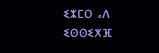ⵉⵣⵎⵔ ⴰⴷ ⵉⵙⵙⵉⵅⴼ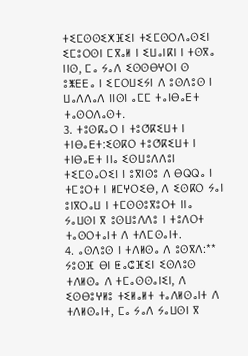ⵜⵉⵎⵙⵙⵉⵅⴼⵉⵏ ⵜⵉⵎⵙⵔⴷⴰⵙⵉⵏ ⵉⵎⵓⵔⵙⵏ ⵎⴳⴰⵍ ⵏ ⵉⵡⴰⵏⴽⵏ ⵏ ⵜⵙⴳⴰ ⵏⵏⵙ, ⵎⴰ ⵢⴰⴷ ⵉⵙⵙⴱⵖⵔⵏ ⵙ ⵓⵥⴹⴹⴰ ⵏ ⵉⵎⵔⵡⵉⵢⵏ ⴷ ⵓⵙⴷⵓⵙ ⵏ ⵡⴰⴷⴷⴰⴷ ⵏⵏⵙⵏ ⴰⵎⵎ ⵜⴰⵏⴱⴰⴹⵜ ⵜⴰⵙⵔⴷⴰⵙⵜ.
3. ⵜⵓⵙⴽⴰⵔ ⵏ ⵜⵓⵚⴽⵉⵡⵜ ⵏ ⵜⵏⴱⴰⴹⵜ:ⵉⵙⴽⵔ ⵜⵓⵚⴽⵉⵡⵜ ⵏ ⵜⵏⴱⴰⴹⵜ ⵏⵏⴰ ⵉⵙⵡⵓⴷⴷⵓⵏ ⵜⵉⵎⵙⴰⵔⵉⵏ ⵏ ⵓⴳⵏⵙⵓ ⴷ ⴱⵕⵕⴰ ⵏ ⵜⵎⵓⵔⵜ ⵏ ⵍⵎⵖⵔⵉⴱ, ⴷ ⵉⵙⴽⵔ ⵢⴰⵏ ⵓⵏⴳⵔⴰⵡ ⵏ ⵜⵎⵙⵙⵓⴳⵓⵔⵜ ⵏⵏⴰ ⵢⴰⵡⵙⵏ ⴳ ⵓⵙⵡⵓⴷⴷⵓ ⵏ ⵜⵓⴷⵔⵜ ⵜⴰⵙⵔⵜⴰⵏⵜ ⴷ ⵜⴷⵎⵙⴰⵏⵜ.
4. ⴰⵙⴷⵓⵙ ⵏ ⵜⴷⵍⵙⴰ ⴷ ⵓⵙⴳⴷ:** ⵢⵓⵙⴼ ⴱⵏ ⵟⴰⵛⴼⵉⵏ ⵉⵙⴷⵓⵙ ⵜⴷⵍⵙⴰ ⴷ ⵜⵎⴰⵙⵙⴰⵏⵉⵏ, ⴷ ⵉⵙⴱⵓⵖⵍⵓ ⵜⵉⵍⴰⵍⵜ ⵜⴰⴷⵍⵙⴰⵏⵜ ⴷ ⵜⴷⵍⵙⴰⵏⵜ, ⵎⴰ ⵢⴰⴷ ⵢⴰⵡⵙⵏ ⴳ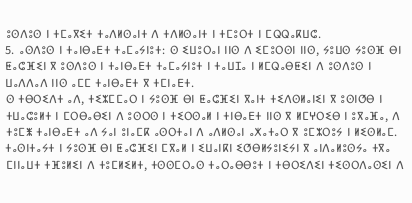ⵓⵙⴷⵓⵙ ⵏ ⵜⵎⴰⴳⵉⵜ ⵜⴰⴷⵍⵙⴰⵏⵜ ⴷ ⵜⴷⵍⵙⴰⵏⵜ ⵏ ⵜⵎⵓⵔⵜ ⵏ ⵎⵕⵕⴰⴽⵡⵛ.
5. ⴰⵙⴷⵓⵙ ⵏ ⵜⴰⵏⴱⴰⴹⵜ ⵜⴰⵎⴰⵢⵏⵓⵜ: ⵙ ⵉⵡⵓⵔⴰⵏ ⵏⵏⵙ ⴷ ⵉⵎⵓⵔⵙⵏ ⵏⵏⵙ, ⵢⵓⵡⵙ ⵢⵓⵙⴼ ⴱⵏ ⵟⴰⵛⴼⵉⵏ ⴳ ⵓⵙⴷⵓⵙ ⵏ ⵜⴰⵏⴱⴰⴹⵜ ⵜⴰⵎⴰⵢⵏⵓⵜ ⵏ ⵜⴰⵡⵊⴰ ⵏ ⵍⵎⵕⴰⴱⵟⵉⵏ ⴷ ⵓⵙⴷⵓⵙ ⵏ ⵡⴰⴷⴷⴰⴷ ⵏⵏⵙ ⴰⵎⵎ ⵜⴰⵏⴱⴰⴹⵜ ⴳ ⵜⵎⵏⴰⴹⵜ.
ⵙ ⵜⴱⵔⵉⴷⵜ ⴰⴷ, ⵜⵉⵣⵎⵎⴰⵔ ⵏ ⵢⵓⵙⴼ ⴱⵏ ⵟⴰⵛⴼⵉⵏ ⴳⴰⵏⵜ ⵜⵉⴷⵙⵍⴰⵏⵉⵏ ⴳ ⵓⵙⵏⵚⴱ ⵏ ⵜⵡⴰⵛⵓⵍⵜ ⵏ ⵎⵔⴱⴰⴱⵉⵏ ⴷ ⵓⵙⵔⵙ ⵏ ⵜⵉⵔⵙⴰⵍ ⵏ ⵜⵏⴱⴰⴹⵜ ⵏⵏⵙ ⴳ ⵍⵎⵖⵔⵉⴱ ⵏ ⵓⴳⴰⴼⴰ, ⴷ ⵜⵓⵎⵥ ⵜⴰⵏⴱⴰⴹⵜ ⴰⴷ ⵢⴰⵏ ⵓⵏⴰⵎⴽ ⴰⵙⵔⵜⴰⵏ ⴷ ⴰⴷⵍⵙⴰⵏ ⴰⵅⴰⵜⴰⵔ ⴳ ⵓⵎⵣⵔⵓⵢ ⵏ ⵍⵉⵙⵍⴰⵎ.
ⵜⴰⵙⵏⵜⴰⵢⵜ ⵏ ⵢⵓⵙⴼ ⴱⵏ ⵟⴰⵛⴼⵉⵏ ⵎⴳⴰⵍ ⵏ ⵉⵡⴰⵏⴽⵏ ⵉⵚⴱⵍⵢⵓⵏⵉⵢⵏ ⴳ ⴰⵏⴷⴰⵍⵓⵙⵢⴰ ⵜⴳⴰ ⵎⵏⵏⴰⵡⵜ ⵜⴼⵓⵍⵉⵏ ⴷ ⵜⵓⵎⵍⵉⵍⵜ, ⵜⵙⵙⵎⵔⴰⵙ ⵜⴰⵔⴰⴱⴱⵓⵜ ⵏ ⵜⴱⵔⵉⴷⵉⵏ ⵜⵉⵙⵔⴷⴰⵙⵉⵏ ⴷ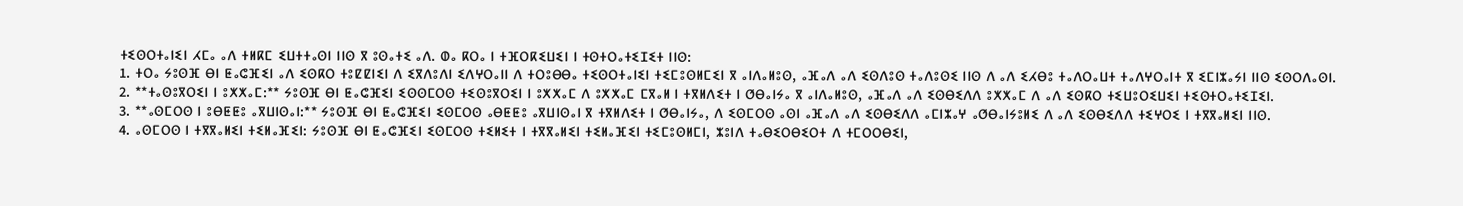ⵜⵉⵙⵔⵜⴰⵏⵉⵏ ⵃⵎⴰ ⴰⴷ ⵜⵍⴽⵎ ⵉⵡⵜⵜⴰⵙⵏ ⵏⵏⵙ ⴳ ⵓⵙⴰⵜⵉ ⴰⴷ. ⵀⴰ ⴽⵔⴰ ⵏ ⵜⴼⵔⴽⵉⵡⵉⵏ ⵏ ⵜⵙⵜⵔⴰⵜⵉⵊⵉⵜ ⵏⵏⵙ:
1. ⵜⵔⴰ ⵢⵓⵙⴼ ⴱⵏ ⵟⴰⵛⴼⵉⵏ ⴰⴷ ⵉⵙⴽⵔ ⵜⵓⵇⵇⵏⵉⵏ ⴷ ⵉⴳⴷⵓⴷⵏ ⵉⴷⵖⵔⴰⵏⵏ ⴷ ⵜⵔⵓⴱⴱⴰ ⵜⵉⵙⵔⵜⴰⵏⵉⵏ ⵜⵉⵎⵓⵙⵍⵎⵉⵏ ⴳ ⴰⵏⴷⴰⵍⵓⵙ, ⴰⴼⴰⴷ ⴰⴷ ⵉⵙⴷⵓⵙ ⵜⴰⴷⵓⵙⵉ ⵏⵏⵙ ⴷ ⴰⴷ ⵉⵃⴱⵓ ⵜⴰⴷⵔⴰⵡⵜ ⵜⴰⴷⵖⵔⴰⵏⵜ ⴳ ⵉⵎⵏⵣⴰⵢⵏ ⵏⵏⵙ ⵉⵙⵔⴷⴰⵙⵏ.
2. **ⵜⴰⵙⵓⴳⵔⵉⵏ ⵏ ⵓⵅⵅⴰⵎ:** ⵢⵓⵙⴼ ⴱⵏ ⵟⴰⵛⴼⵉⵏ ⵉⵙⵙⵎⵔⵙ ⵜⵉⵙⵓⴳⵔⵉⵏ ⵏ ⵓⵅⵅⴰⵎ ⴷ ⵓⵅⵅⴰⵎ ⵎⴳⴰⵍ ⵏ ⵜⴳⵍⴷⵉⵜ ⵏ ⵚⴱⴰⵏⵢⴰ ⴳ ⴰⵏⴷⴰⵍⵓⵙ, ⴰⴼⴰⴷ ⴰⴷ ⵉⵙⴱⵉⴷⴷ ⵓⵅⵅⴰⵎ ⴷ ⴰⴷ ⵉⵙⴽⵔ ⵜⵉⵡⵓⵔⵉⵡⵉⵏ ⵜⵉⵙⵜⵔⴰⵜⵉⵊⵉⵏ.
3. **ⴰⵙⵎⵔⵙ ⵏ ⵓⴱⵟⵟⵓ ⴰⴳⵡⵏⵙⴰⵏ:** ⵢⵓⵙⴼ ⴱⵏ ⵟⴰⵛⴼⵉⵏ ⵉⵙⵎⵔⵙ ⴰⴱⵟⵟⵓ ⴰⴳⵡⵏⵙⴰⵏ ⴳ ⵜⴳⵍⴷⵉⵜ ⵏ ⵚⴱⴰⵏⵢⴰ, ⴷ ⵉⵙⵎⵔⵙ ⴰⵙⵏ ⴰⴼⴰⴷ ⴰⴷ ⵉⵙⴱⵉⴷⴷ ⴰⵎⵏⵣⴰⵖ ⴰⵚⴱⴰⵏⵢⵓⵍⵉ ⴷ ⴰⴷ ⵉⵙⴱⵉⴷⴷ ⵜⵉⵖⵔⵉ ⵏ ⵜⴳⴳⴰⵍⵉⵏ ⵏⵏⵙ.
4. ⴰⵙⵎⵔⵙ ⵏ ⵜⴳⴳⴰⵍⵉⵏ ⵜⵉⵍⴰⴼⵉⵏ: ⵢⵓⵙⴼ ⴱⵏ ⵟⴰⵛⴼⵉⵏ ⵉⵙⵎⵔⵙ ⵜⵉⵍⵉⵜ ⵏ ⵜⴳⴳⴰⵍⵉⵏ ⵜⵉⵍⴰⴼⵉⵏ ⵜⵉⵎⵓⵙⵍⵎⵏ, ⵣⵓⵏⴷ ⵜⴰⴱⵉⵔⴱⵉⵔⵜ ⴷ ⵜⵎⵔⵔⴱⵉⵏ,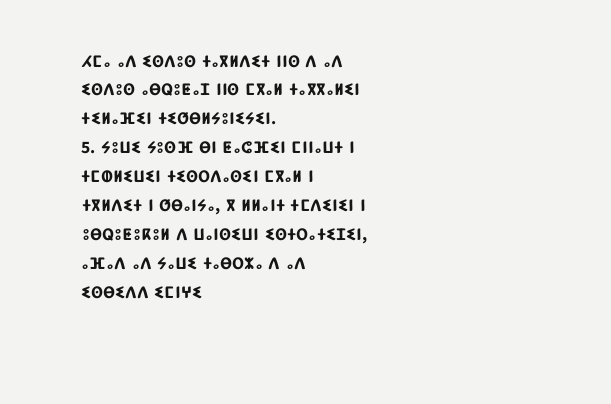ⵃⵎⴰ ⴰⴷ ⵉⵙⴷⵓⵙ ⵜⴰⴳⵍⴷⵉⵜ ⵏⵏⵙ ⴷ ⴰⴷ ⵉⵙⴷⵓⵙ ⴰⴱⵕⵓⵟⴰⵊ ⵏⵏⵙ ⵎⴳⴰⵍ ⵜⴰⴳⴳⴰⵍⵉⵏ ⵜⵉⵍⴰⴼⵉⵏ ⵜⵉⵚⴱⵍⵢⵓⵏⵉⵢⵉⵏ.
5. ⵢⵓⵡⵉ ⵢⵓⵙⴼ ⴱⵏ ⵟⴰⵛⴼⵉⵏ ⵎⵏⵏⴰⵡⵜ ⵏ ⵜⵎⵀⵍⵉⵡⵉⵏ ⵜⵉⵙⵔⴷⴰⵙⵉⵏ ⵎⴳⴰⵍ ⵏ ⵜⴳⵍⴷⵉⵜ ⵏ ⵚⴱⴰⵏⵢⴰ, ⴳ ⵍⵍⴰⵏⵜ ⵜⵎⴷⵉⵏⵉⵏ ⵏ ⵓⴱⵕⵓⵟⵓⴽⵓⵍ ⴷ ⵡⴰⵏⵙⵉⵡⵏ ⵉⵙⵜⵔⴰⵜⵉⵊⵉⵏ, ⴰⴼⴰⴷ ⴰⴷ ⵢⴰⵡⵉ ⵜⴰⴱⵔⵣⴰ ⴷ ⴰⴷ ⵉⵙⴱⵉⴷⴷ ⵉⵎⵏⵖⵉ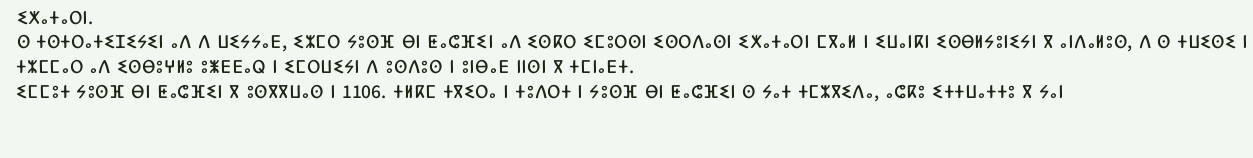ⵉⵅⴰⵜⴰⵔⵏ.
ⵙ ⵜⵙⵜⵔⴰⵜⵉⵊⵉⵢⵉⵏ ⴰⴷ ⴷ ⵡⵉⵢⵢⴰⴹ, ⵉⵣⵎⵔ ⵢⵓⵙⴼ ⴱⵏ ⵟⴰⵛⴼⵉⵏ ⴰⴷ ⵉⵙⴽⵔ ⵉⵎⵓⵔⵙⵏ ⵉⵙⵔⴷⴰⵙⵏ ⵉⵅⴰⵜⴰⵔⵏ ⵎⴳⴰⵍ ⵏ ⵉⵡⴰⵏⴽⵏ ⵉⵙⴱⵍⵢⵓⵏⵉⵢⵏ ⴳ ⴰⵏⴷⴰⵍⵓⵙ, ⴷ ⵙ ⵜⵡⵉⵙⵉ ⵏ ⵜⵣⵎⵎⴰⵔ ⴰⴷ ⵉⵙⴱⵓⵖⵍⵓ ⵓⵥⴹⴹⴰⵕ ⵏ ⵉⵎⵔⵡⵉⵢⵏ ⴷ ⵓⵙⴷⵓⵙ ⵏ ⵓⵏⴱⴰⴹ ⵏⵏⵙⵏ ⴳ ⵜⵎⵏⴰⴹⵜ.
ⵉⵎⵎⵓⵜ ⵢⵓⵙⴼ ⴱⵏ ⵟⴰⵛⴼⵉⵏ ⴳ ⵓⵙⴳⴳⵡⴰⵙ ⵏ 1106. ⵜⵍⴽⵎ ⵜⴳⵉⵔⴰ ⵏ ⵜⵓⴷⵔⵜ ⵏ ⵢⵓⵙⴼ ⴱⵏ ⵟⴰⵛⴼⵉⵏ ⵙ ⵢⴰⵜ ⵜⵎⵣⴳⵉⴷⴰ, ⴰⵛⴽⵓ ⵉⵜⵜⵡⴰⵜⵜⵓ ⴳ ⵢⴰⵏ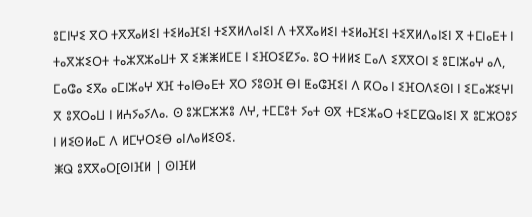ⵓⵎⵏⵖⵉ ⴳⵔ ⵜⴳⴳⴰⵍⵉⵏ ⵜⵉⵍⴰⴼⵉⵏ ⵜⵉⴳⵍⴷⴰⵏⵉⵏ ⴷ ⵜⴳⴳⴰⵍⵉⵏ ⵜⵉⵍⴰⴼⵉⵏ ⵜⵉⴳⵍⴷⴰⵏⵉⵏ ⴳ ⵜⵎⵏⴰⴹⵜ ⵏ ⵜⴰⴳⵣⵉⵔⵜ ⵜⴰⵣⴳⵣⴰⵡⵜ ⴳ ⵉⵥⵥⵍⵎⴹ ⵏ ⵉⴼⵔⵉⵇⵢⴰ. ⵓⵔ ⵜⵍⵍⵉ ⵎⴰⴷ ⵉⴳⴳⵔⵏ ⵉ ⵓⵎⵏⵣⴰⵖ ⴰⴷ, ⵎⴰⵛⴰ ⵉⴳⴰ ⴰⵎⵏⵣⴰⵖ ⵅⴼ ⵜⴰⵏⴱⴰⴹⵜ ⴳⵔ ⵢⵓⵙⴼ ⴱⵏ ⵟⴰⵛⴼⵉⵏ ⴷ ⴽⵔⴰ ⵏ ⵉⴼⵔⴷⵉⵙⵏ ⵏ ⵉⵎⴰⵣⵉⵖⵏ ⴳ ⵓⴳⵔⴰⵡ ⵏ ⵍⵄⵢⴰⵢⴷⴰ. ⵙ ⵓⵣⵎⵣⵣⵓ ⴷⵖ, ⵜⵎⵎⵓⵜ ⵢⴰⵜ ⵙⴳ ⵜⵎⵉⵣⴰⵔ ⵜⵉⵎⵇⵕⴰⵏⵉⵏ ⴳ ⵓⵎⵣⵔⵓⵢ ⵏ ⵍⵉⵙⵍⴰⵎ ⴷ ⵍⵎⵖⵔⵉⴱ ⴰⵏⴷⴰⵍⵉⵙⵉ.
ⵥⵕ ⵓⴳⴳⴰⵔ[ⵙⵏⴼⵍ | ⵙⵏⴼⵍ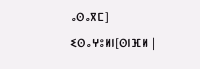ⴰⵙⴰⴳⵎ]
ⵉⵙⴰⵖⵓⵍⵏ[ⵙⵏⴼⵍ |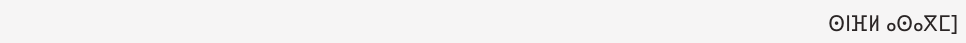ⵙⵏⴼⵍ ⴰⵙⴰⴳⵎ]